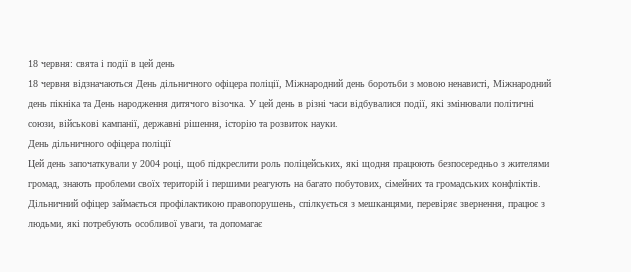18 червня: свята і події в цей день
18 червня відзначаються День дільничного офіцера поліції, Міжнародний день боротьби з мовою ненависті, Міжнародний день пікніка та День народження дитячого візочка. У цей день в різні часи відбувалися події, які змінювали політичні союзи, військові кампанії, державні рішення, історію та розвиток науки.
День дільничного офіцера поліції
Цей день започаткували у 2004 році, щоб підкреслити роль поліцейських, які щодня працюють безпосередньо з жителями громад, знають проблеми своїх територій і першими реагують на багато побутових, сімейних та громадських конфліктів.
Дільничний офіцер займається профілактикою правопорушень, спілкується з мешканцями, перевіряє звернення, працює з людьми, які потребують особливої уваги, та допомагає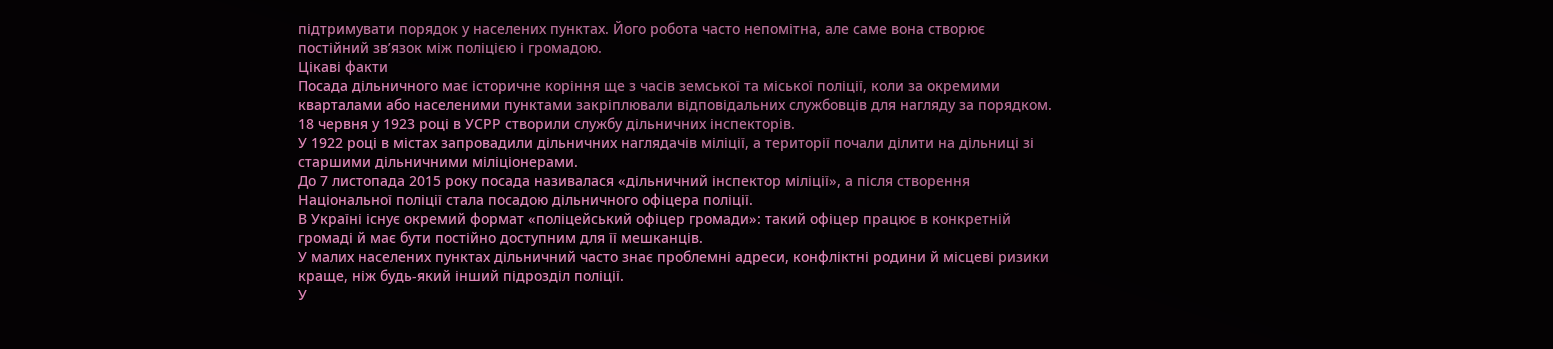підтримувати порядок у населених пунктах. Його робота часто непомітна, але саме вона створює постійний зв’язок між поліцією і громадою.
Цікаві факти
Посада дільничного має історичне коріння ще з часів земської та міської поліції, коли за окремими кварталами або населеними пунктами закріплювали відповідальних службовців для нагляду за порядком.
18 червня у 1923 році в УСРР створили службу дільничних інспекторів.
У 1922 році в містах запровадили дільничних наглядачів міліції, а території почали ділити на дільниці зі старшими дільничними міліціонерами.
До 7 листопада 2015 року посада називалася «дільничний інспектор міліції», а після створення Національної поліції стала посадою дільничного офіцера поліції.
В Україні існує окремий формат «поліцейський офіцер громади»: такий офіцер працює в конкретній громаді й має бути постійно доступним для її мешканців.
У малих населених пунктах дільничний часто знає проблемні адреси, конфліктні родини й місцеві ризики краще, ніж будь-який інший підрозділ поліції.
У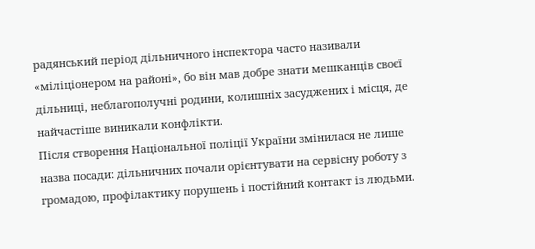радянський період дільничного інспектора часто називали «міліціонером на районі», бо він мав добре знати мешканців своєї дільниці, неблагополучні родини, колишніх засуджених і місця, де найчастіше виникали конфлікти.
Після створення Національної поліції України змінилася не лише назва посади: дільничних почали орієнтувати на сервісну роботу з громадою, профілактику порушень і постійний контакт із людьми.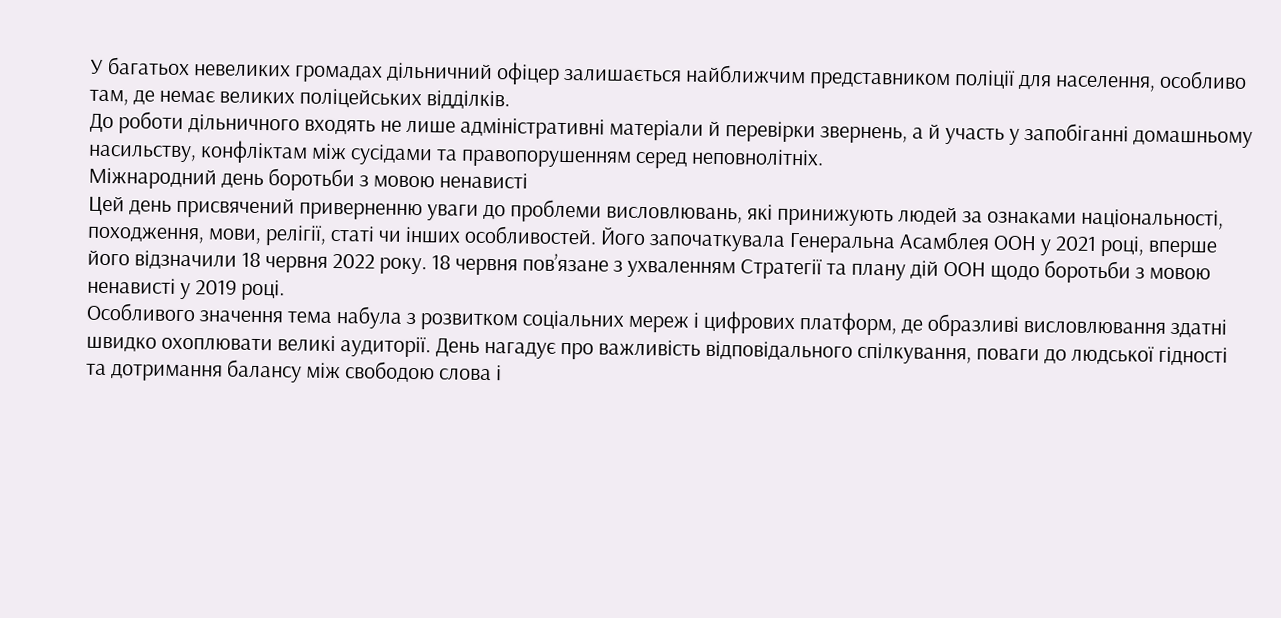У багатьох невеликих громадах дільничний офіцер залишається найближчим представником поліції для населення, особливо там, де немає великих поліцейських відділків.
До роботи дільничного входять не лише адміністративні матеріали й перевірки звернень, а й участь у запобіганні домашньому насильству, конфліктам між сусідами та правопорушенням серед неповнолітніх.
Міжнародний день боротьби з мовою ненависті
Цей день присвячений приверненню уваги до проблеми висловлювань, які принижують людей за ознаками національності, походження, мови, релігії, статі чи інших особливостей. Його започаткувала Генеральна Асамблея ООН у 2021 році, вперше його відзначили 18 червня 2022 року. 18 червня пов’язане з ухваленням Стратегії та плану дій ООН щодо боротьби з мовою ненависті у 2019 році.
Особливого значення тема набула з розвитком соціальних мереж і цифрових платформ, де образливі висловлювання здатні швидко охоплювати великі аудиторії. День нагадує про важливість відповідального спілкування, поваги до людської гідності та дотримання балансу між свободою слова і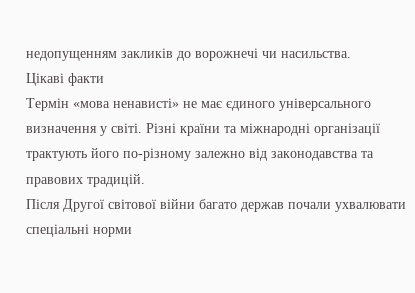недопущенням закликів до ворожнечі чи насильства.
Цікаві факти
Термін «мова ненависті» не має єдиного універсального визначення у світі. Різні країни та міжнародні організації трактують його по-різному залежно від законодавства та правових традицій.
Після Другої світової війни багато держав почали ухвалювати спеціальні норми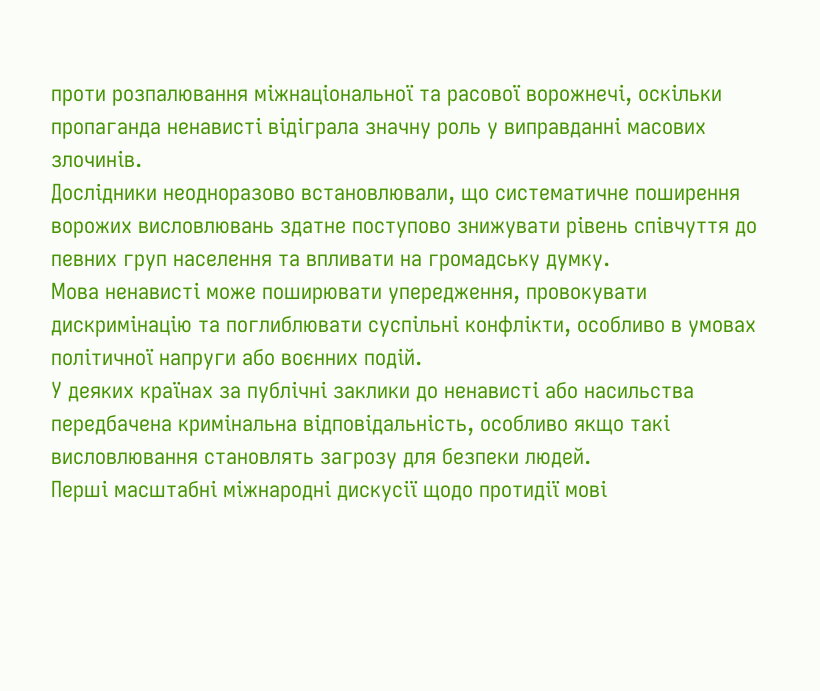проти розпалювання міжнаціональної та расової ворожнечі, оскільки пропаганда ненависті відіграла значну роль у виправданні масових злочинів.
Дослідники неодноразово встановлювали, що систематичне поширення ворожих висловлювань здатне поступово знижувати рівень співчуття до певних груп населення та впливати на громадську думку.
Мова ненависті може поширювати упередження, провокувати дискримінацію та поглиблювати суспільні конфлікти, особливо в умовах політичної напруги або воєнних подій.
У деяких країнах за публічні заклики до ненависті або насильства передбачена кримінальна відповідальність, особливо якщо такі висловлювання становлять загрозу для безпеки людей.
Перші масштабні міжнародні дискусії щодо протидії мові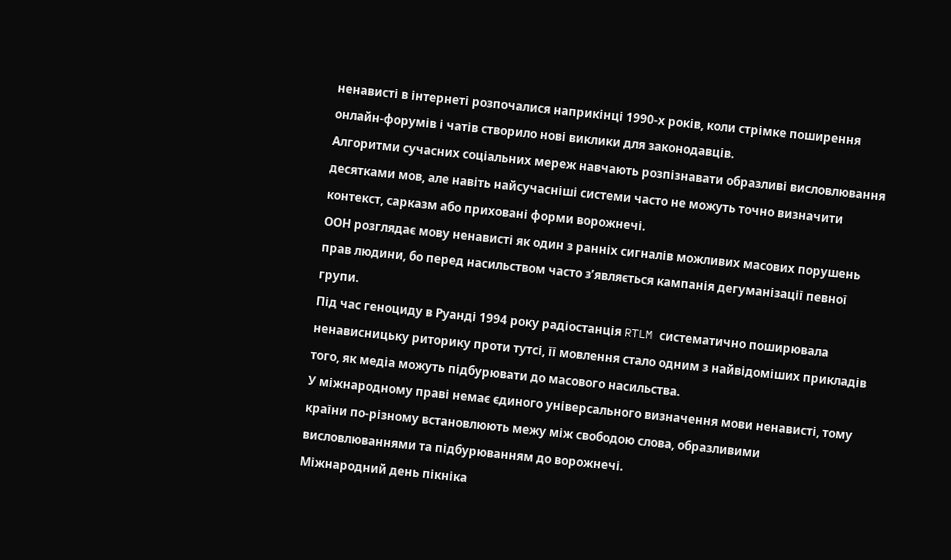ненависті в інтернеті розпочалися наприкінці 1990-х років, коли стрімке поширення онлайн-форумів і чатів створило нові виклики для законодавців.
Алгоритми сучасних соціальних мереж навчають розпізнавати образливі висловлювання десятками мов, але навіть найсучасніші системи часто не можуть точно визначити контекст, сарказм або приховані форми ворожнечі.
ООН розглядає мову ненависті як один з ранніх сигналів можливих масових порушень прав людини, бо перед насильством часто з’являється кампанія дегуманізації певної групи.
Під час геноциду в Руанді 1994 року радіостанція RTLM систематично поширювала ненависницьку риторику проти тутсі, її мовлення стало одним з найвідоміших прикладів того, як медіа можуть підбурювати до масового насильства.
У міжнародному праві немає єдиного універсального визначення мови ненависті, тому країни по-різному встановлюють межу між свободою слова, образливими висловлюваннями та підбурюванням до ворожнечі.
Міжнародний день пікніка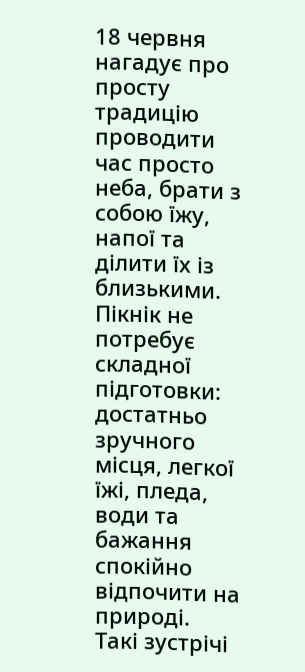18 червня нагадує про просту традицію проводити час просто неба, брати з собою їжу, напої та ділити їх із близькими. Пікнік не потребує складної підготовки: достатньо зручного місця, легкої їжі, пледа, води та бажання спокійно відпочити на природі.
Такі зустрічі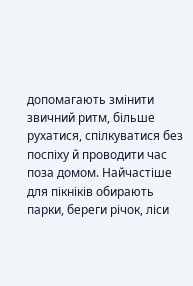допомагають змінити звичний ритм, більше рухатися, спілкуватися без поспіху й проводити час поза домом. Найчастіше для пікніків обирають парки, береги річок, ліси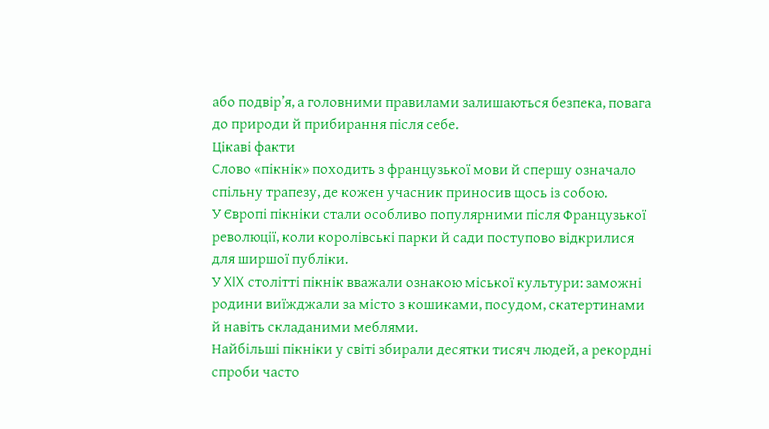або подвір’я, а головними правилами залишаються безпека, повага до природи й прибирання після себе.
Цікаві факти
Слово «пікнік» походить з французької мови й спершу означало спільну трапезу, де кожен учасник приносив щось із собою.
У Європі пікніки стали особливо популярними після Французької революції, коли королівські парки й сади поступово відкрилися для ширшої публіки.
У XIX столітті пікнік вважали ознакою міської культури: заможні родини виїжджали за місто з кошиками, посудом, скатертинами й навіть складаними меблями.
Найбільші пікніки у світі збирали десятки тисяч людей, а рекордні спроби часто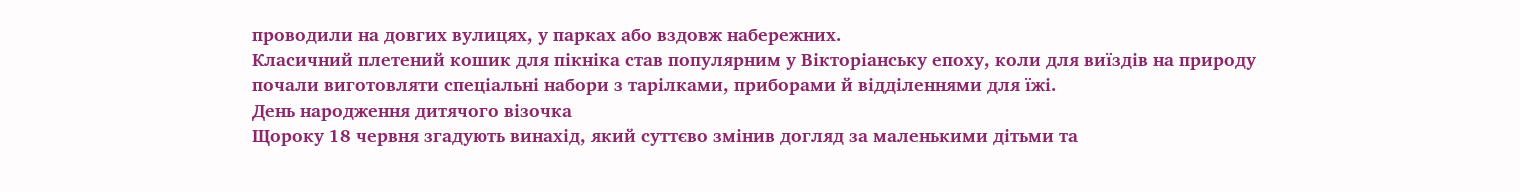проводили на довгих вулицях, у парках або вздовж набережних.
Класичний плетений кошик для пікніка став популярним у Вікторіанську епоху, коли для виїздів на природу почали виготовляти спеціальні набори з тарілками, приборами й відділеннями для їжі.
День народження дитячого візочка
Щороку 18 червня згадують винахід, який суттєво змінив догляд за маленькими дітьми та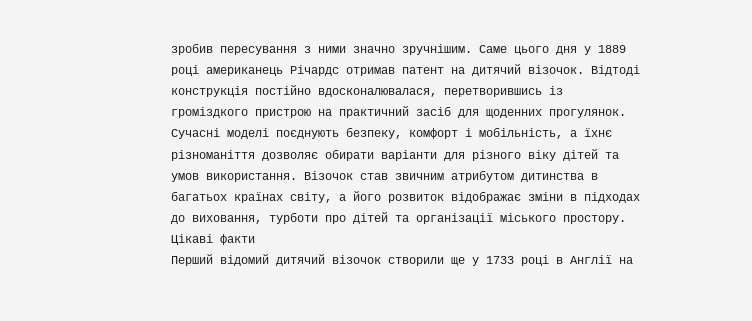зробив пересування з ними значно зручнішим. Саме цього дня у 1889 році американець Річардс отримав патент на дитячий візочок. Відтоді конструкція постійно вдосконалювалася, перетворившись із громіздкого пристрою на практичний засіб для щоденних прогулянок.
Сучасні моделі поєднують безпеку, комфорт і мобільність, а їхнє різноманіття дозволяє обирати варіанти для різного віку дітей та умов використання. Візочок став звичним атрибутом дитинства в багатьох країнах світу, а його розвиток відображає зміни в підходах до виховання, турботи про дітей та організації міського простору.
Цікаві факти
Перший відомий дитячий візочок створили ще у 1733 році в Англії на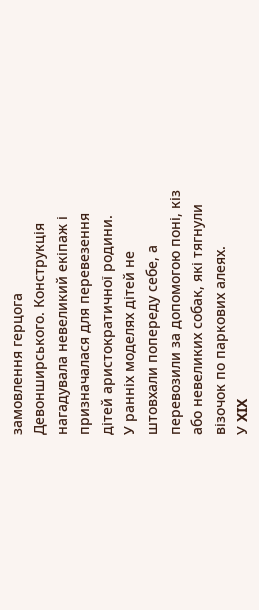замовлення герцога Девонширського. Конструкція нагадувала невеликий екіпаж і призначалася для перевезення дітей аристократичної родини.
У ранніх моделях дітей не штовхали попереду себе, а перевозили за допомогою поні, кіз або невеликих собак, які тягнули візочок по паркових алеях.
У XIX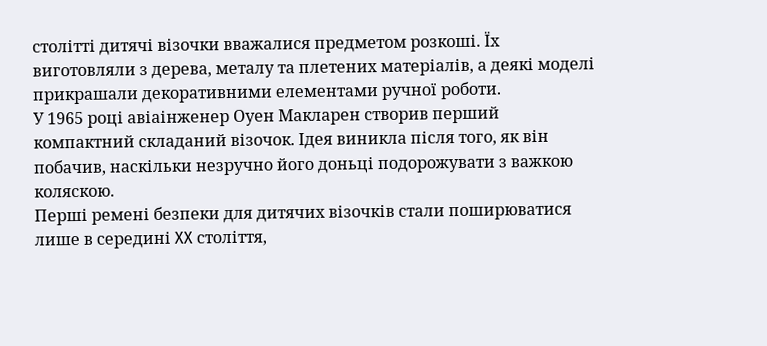столітті дитячі візочки вважалися предметом розкоші. Їх виготовляли з дерева, металу та плетених матеріалів, а деякі моделі прикрашали декоративними елементами ручної роботи.
У 1965 році авіаінженер Оуен Макларен створив перший компактний складаний візочок. Ідея виникла після того, як він побачив, наскільки незручно його доньці подорожувати з важкою коляскою.
Перші ремені безпеки для дитячих візочків стали поширюватися лише в середині XX століття,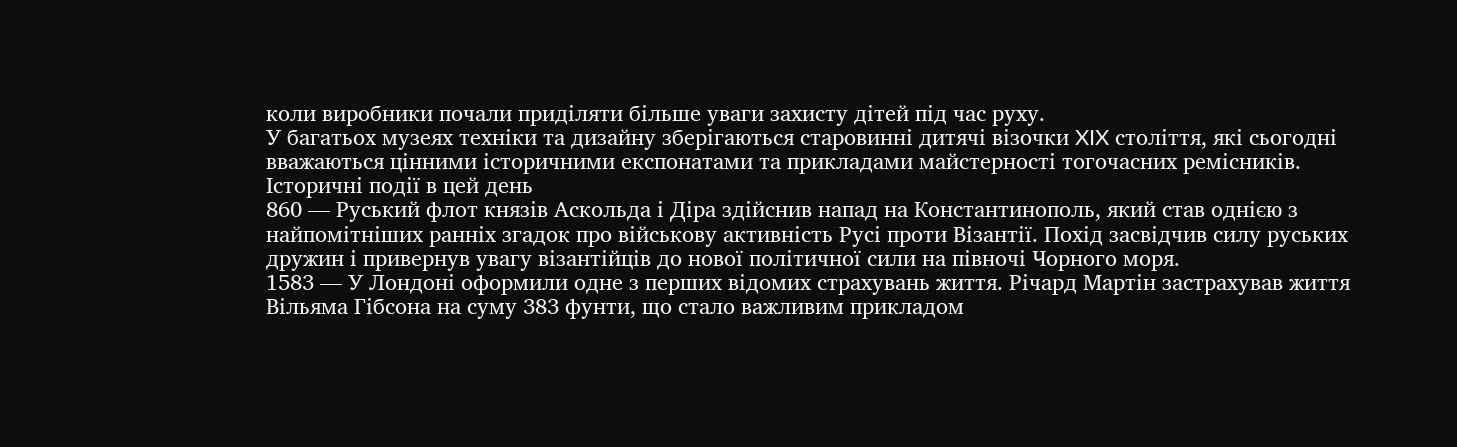коли виробники почали приділяти більше уваги захисту дітей під час руху.
У багатьох музеях техніки та дизайну зберігаються старовинні дитячі візочки XIX століття, які сьогодні вважаються цінними історичними експонатами та прикладами майстерності тогочасних ремісників.
Історичні події в цей день
860 — Руський флот князів Аскольда і Діра здійснив напад на Константинополь, який став однією з найпомітніших ранніх згадок про військову активність Русі проти Візантії. Похід засвідчив силу руських дружин і привернув увагу візантійців до нової політичної сили на півночі Чорного моря.
1583 — У Лондоні оформили одне з перших відомих страхувань життя. Річард Мартін застрахував життя Вільяма Гібсона на суму 383 фунти, що стало важливим прикладом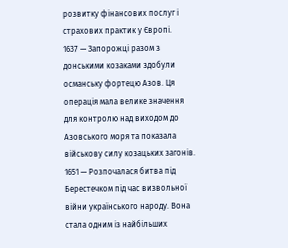розвитку фінансових послуг і страхових практик у Європі.
1637 — Запорожці разом з донськими козаками здобули османську фортецю Азов. Ця операція мала велике значення для контролю над виходом до Азовського моря та показала військову силу козацьких загонів.
1651 — Розпочалася битва під Берестечком під час визвольної війни українського народу. Вона стала одним із найбільших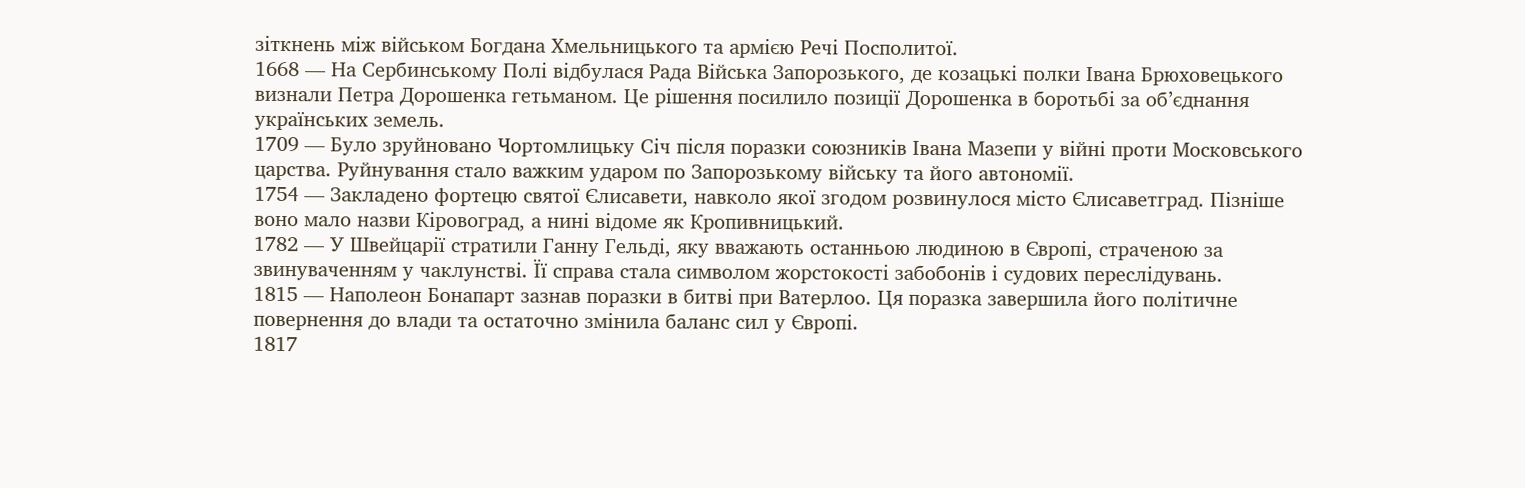зіткнень між військом Богдана Хмельницького та армією Речі Посполитої.
1668 — На Сербинському Полі відбулася Рада Війська Запорозького, де козацькі полки Івана Брюховецького визнали Петра Дорошенка гетьманом. Це рішення посилило позиції Дорошенка в боротьбі за об’єднання українських земель.
1709 — Було зруйновано Чортомлицьку Січ після поразки союзників Івана Мазепи у війні проти Московського царства. Руйнування стало важким ударом по Запорозькому війську та його автономії.
1754 — Закладено фортецю святої Єлисавети, навколо якої згодом розвинулося місто Єлисаветград. Пізніше воно мало назви Кіровоград, а нині відоме як Кропивницький.
1782 — У Швейцарії стратили Ганну Гельді, яку вважають останньою людиною в Європі, страченою за звинуваченням у чаклунстві. Її справа стала символом жорстокості забобонів і судових переслідувань.
1815 — Наполеон Бонапарт зазнав поразки в битві при Ватерлоо. Ця поразка завершила його політичне повернення до влади та остаточно змінила баланс сил у Європі.
1817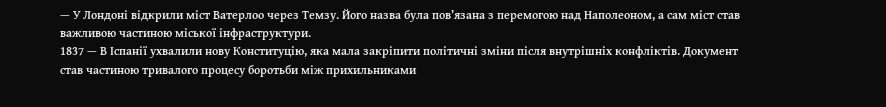— У Лондоні відкрили міст Ватерлоо через Темзу. Його назва була пов’язана з перемогою над Наполеоном, а сам міст став важливою частиною міської інфраструктури.
1837 — В Іспанії ухвалили нову Конституцію, яка мала закріпити політичні зміни після внутрішніх конфліктів. Документ став частиною тривалого процесу боротьби між прихильниками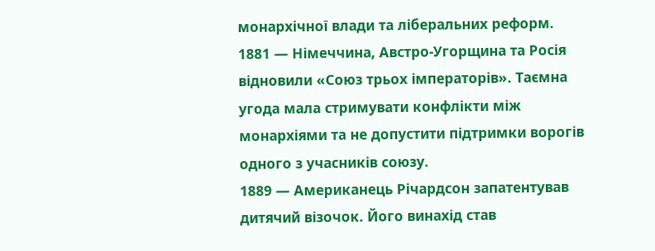монархічної влади та ліберальних реформ.
1881 — Німеччина, Австро-Угорщина та Росія відновили «Союз трьох імператорів». Таємна угода мала стримувати конфлікти між монархіями та не допустити підтримки ворогів одного з учасників союзу.
1889 — Американець Річардсон запатентував дитячий візочок. Його винахід став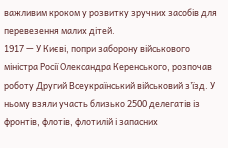важливим кроком у розвитку зручних засобів для перевезення малих дітей.
1917 — У Києві, попри заборону військового міністра Росії Олександра Керенського, розпочав роботу Другий Всеукраїнський військовий з’їзд. У ньому взяли участь близько 2500 делегатів із фронтів, флотів, флотилій і запасних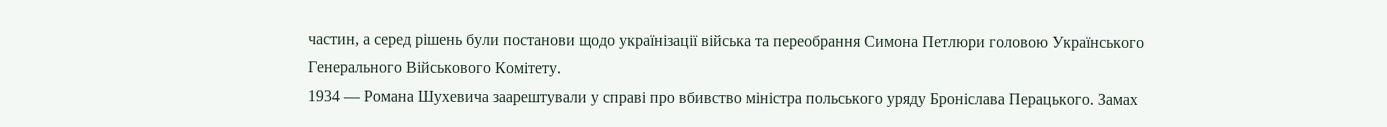частин, а серед рішень були постанови щодо українізації війська та переобрання Симона Петлюри головою Українського Генерального Військового Комітету.
1934 — Романа Шухевича заарештували у справі про вбивство міністра польського уряду Броніслава Перацького. Замах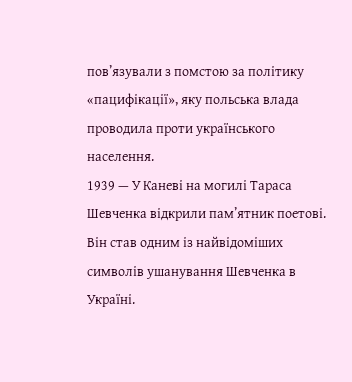пов’язували з помстою за політику «пацифікації», яку польська влада проводила проти українського населення.
1939 — У Каневі на могилі Тараса Шевченка відкрили пам’ятник поетові. Він став одним із найвідоміших символів ушанування Шевченка в Україні.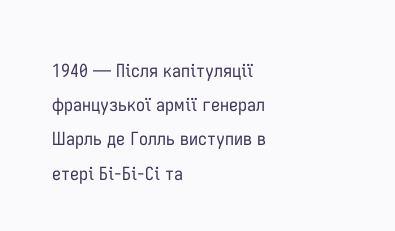1940 — Після капітуляції французької армії генерал Шарль де Голль виступив в етері Бі-Бі-Сі та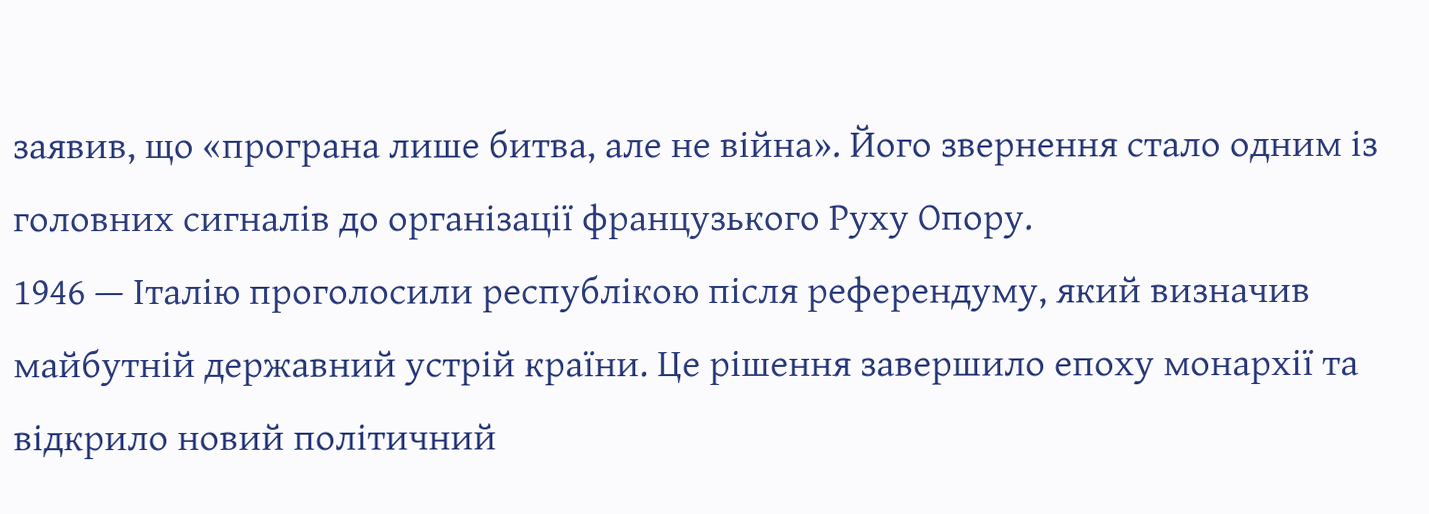заявив, що «програна лише битва, але не війна». Його звернення стало одним із головних сигналів до організації французького Руху Опору.
1946 — Італію проголосили республікою після референдуму, який визначив майбутній державний устрій країни. Це рішення завершило епоху монархії та відкрило новий політичний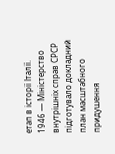етап в історії Італії.
1946 — Міністерство внутрішніх справ СРСР підготувало докладний план масштабного придушення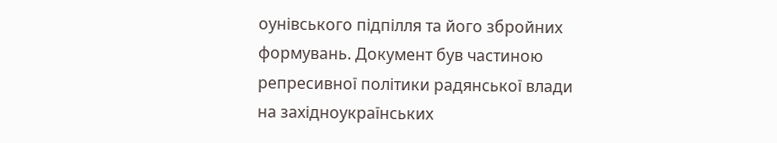оунівського підпілля та його збройних формувань. Документ був частиною репресивної політики радянської влади на західноукраїнських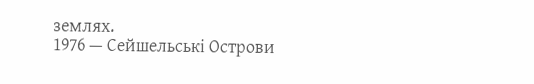землях.
1976 — Сейшельські Острови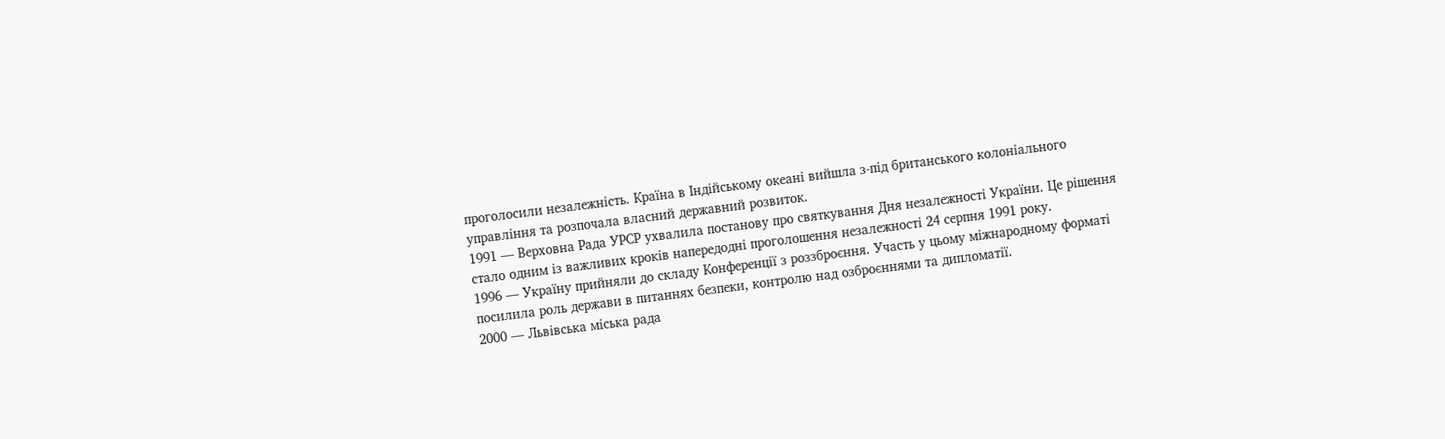проголосили незалежність. Країна в Індійському океані вийшла з-під британського колоніального управління та розпочала власний державний розвиток.
1991 — Верховна Рада УРСР ухвалила постанову про святкування Дня незалежності України. Це рішення стало одним із важливих кроків напередодні проголошення незалежності 24 серпня 1991 року.
1996 — Україну прийняли до складу Конференції з роззброєння. Участь у цьому міжнародному форматі посилила роль держави в питаннях безпеки, контролю над озброєннями та дипломатії.
2000 — Львівська міська рада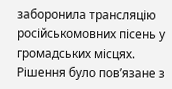заборонила трансляцію російськомовних пісень у громадських місцях. Рішення було пов’язане з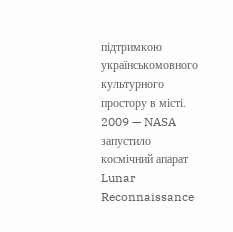підтримкою українськомовного культурного простору в місті.
2009 — NASA запустило космічний апарат Lunar Reconnaissance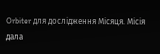Orbiter для дослідження Місяця. Місія дала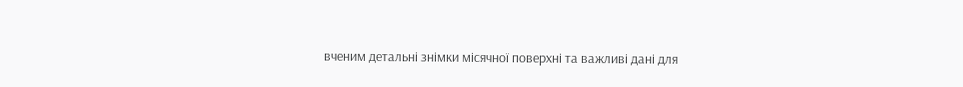вченим детальні знімки місячної поверхні та важливі дані для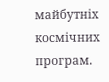майбутніх космічних програм.